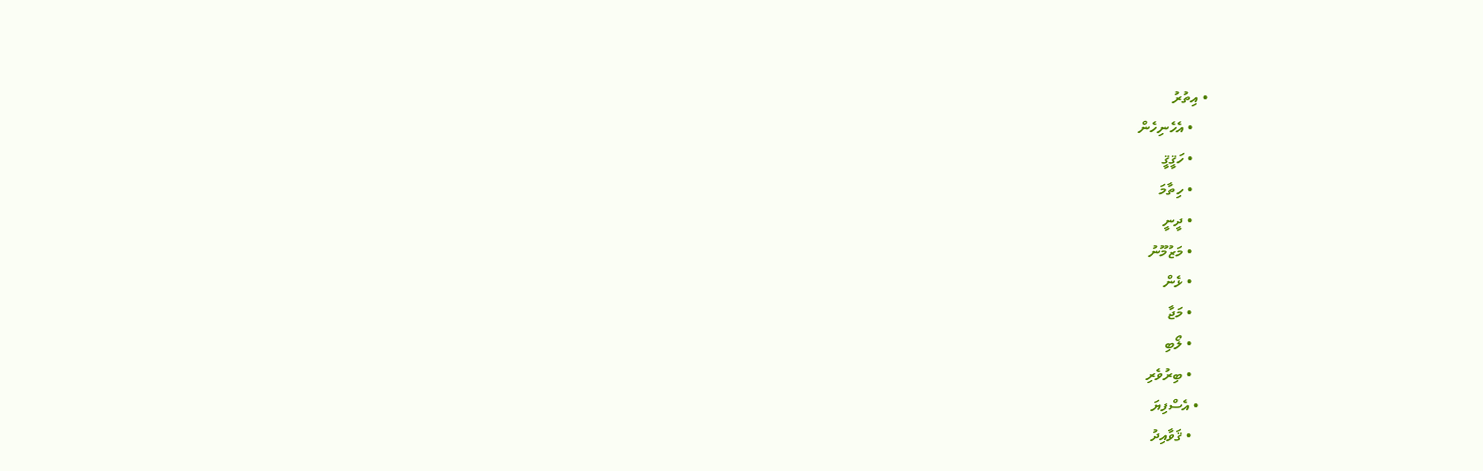• އިތުރު
    • އެހެނިހެން
    • ހަޤީޤީ
    • ހިތާމަ
    • ދީނީ
    • މަޒުމޫނު
    • ޅެން
    • މަޖާ
    • ލޯބި
    • ބިރުވެރި
  • އެސްފިޔަ
    • ޤަވާއިދު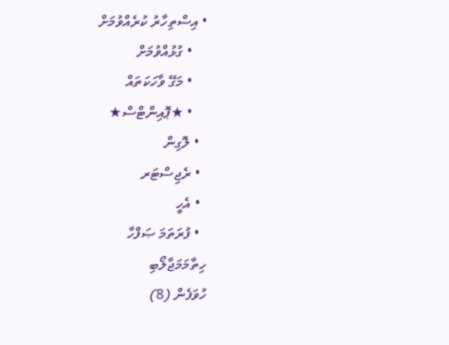• އިސްތިހާރު ކުރެއްވުމަށް
    • ގުޅުއްވުމަށް
    • މަގޭ ވާހަކަތައް
    • ★ޕޮއިންޓްސް★
  • ލޮގިން
  • ރެޖިސްޓަރ
  • އެހީ
  • ފުރަތަމަ ޞަފްހާ
ހިތާމަމަޖާލޯބި
ހުވަފެން (8)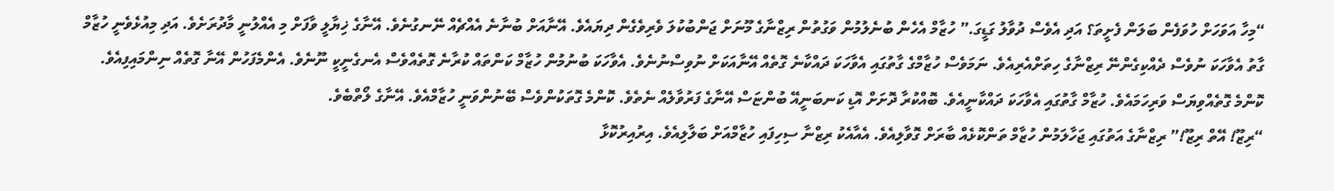“މިހާ އަވަހަށް ހުވަފެން ބަލަން ފެށީތަ؟ އަދި އެވެސް ދުވާލު ގަޑީގަ.” ހުޒާމް އެހެން ބުނެލުމުން ވަގުތުން ރިޒްނާގެ މޫނަށް ޖަންބުކުލަ ވެރިވެގެން ދިޔައެވެ. އޭނާއަށް ބުނާނެ އެއްޗެއް ނޭނގުނެވެ. އޭނާގެ ޚިޔާލީ ވާފަށް މި އެއްލުނީ މާދުރަށެވެ. އަދި މިއުޅެވެނީ ހުޒާމް ގާތު އެވާހަކަ ނުވެސް ދެއްކިގެންނޭ ރިޒްނާގެ ހިތަށްއެރިއެވެ. ނަމަވެސް ހުޒާމްގެ ގާތުގައި އެވާހަކަ ދައްކާނެ ގޮތެއް އޭނާއަކަށް ނުވިސްނުނެވެ. އެވާހަކަ ބުނުމުން ހުޒާމް ކަންތައް ކުރާނެ ގޮތެއްވެސް އެނގެނީކީ ނޫނެވެ. އެންމެފަހުން އޭނާ ގޮތެއް ނިންމައިފިއެވެ. ކޮންމެ ގޮތެއްވިޔަސް ވަރިހަމައެވެ. ހުޒާމް ގާތުގައި އެވާހަކަ ދައްކާނީއެވެ. ބޮއްކުރާ ދޮށަށް އޮޑި ކަނބަނީއޭ ބުންޏަސް އޭނާގެ ފަރުވާލެއް ނެތެވެ. ކޮންމެ ގޮތަކުންވެސް ބޭނުންވަނީ ހުޒާމްއެވެ. އޭނާގެ ލޯތްބެވެ.
“ރިޒޫ! އޭތް ރިޒޫ!” ރިޒްނާގެ އަތުގައި ޖަހާލަމުން ހުޒާމް ތަންކޮޅެއް ބާރަށް ގޮވާލިއެވެ. އެއާއެކު ރިޒްނާ ސިހިފައި ހުޒާމްއަށް ބަލާލިއެވެ. އިރުއިރުކޮޅާ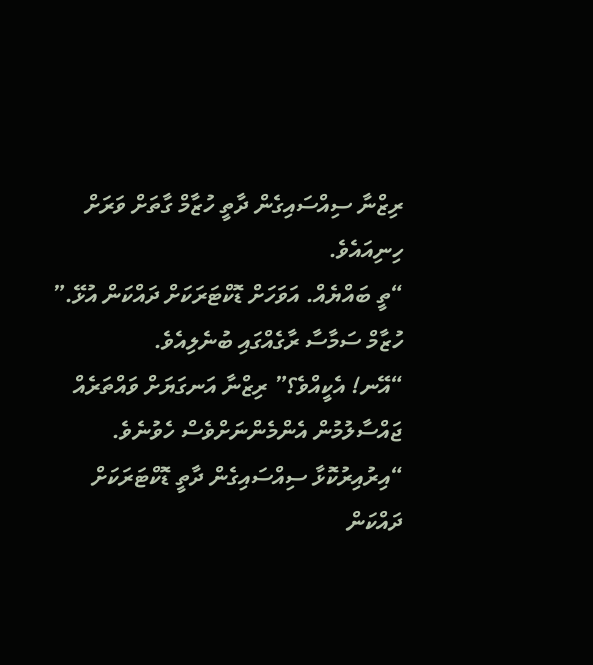ރިޒްނާ ސިއްސައިގެން ދާތީ ހުޒާމް ގާތަށް ވަރަށް ހިނިއައެވެ.
“ތީ ބައްޔެއް. އަވަހަށް ޑޮކްޓަރަކަށް ދައްކަން އުޅޭ.” ހުޒާމް ސަމާސާ ރާގެއްގައި ބުނެލިއެވެ.
“އޭނ! އެކީއްވެ؟” ރިޒްނާ އަނގަޔަށް ވައްތަރެއް ޖައްސާލުމުން އެންމެންނަށްވެސް ހެވުނެވެ.
“އިރުއިރުކޮޅާ ސިއްސައިގެން ދާތީ ޑޮކްޓަރަކަށް ދައްކަން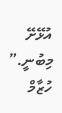އުޅޭށޭ މިބުނީ.” ހުޒާމް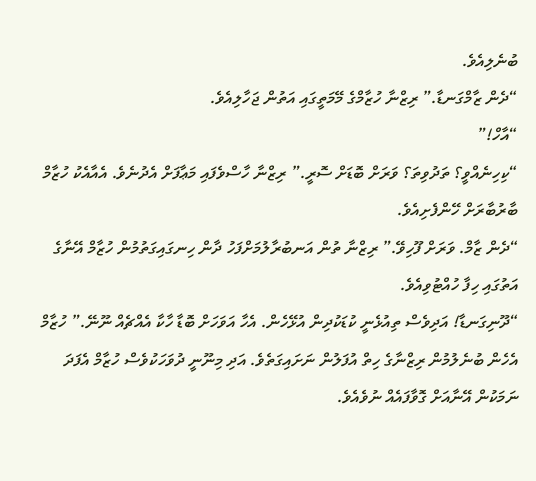ބުނެލިއެވެ.
“ދެން ޒާމްގަނޑާ.” ރިޒްނާ ހުޒާމްގެ މޭމަތީގައި އަތުން ޖަހާލިއެވެ.
“އާހް!”
“ކިހިނެއްވީ؟ ތަދުވިތަ؟ ވަރަށް ބޮޑަށް ސޮރީ.” ރިޒްނާ ހާސްވެފައި މަޢާފަށް އެދުނެވެ. އެއާއެކު ހުޒާމް ބާރުބާރަށް ހޭންފެށިއެވެ.
“ދެން ޒާމް. ވަރަށް ފޫހިވޭ.” ރިޒްނާ ތުން އަނބުރާލުމަށްފަހު ދާން ހިނގައިގަތުމުން ހުޒާމް އޭނާގެ އަތުގައި ހިފާ ހުއްޓުވިއެވެ.
“ދޫނިގަނޑާ! އަދިވެސް ތިއުޅެނީ ކުޑަކުދިން އުޅޭހެން. އެހާ އަވަހަށް ބޮޑާ ހާކާ އެއްޗެއް ނޫނޭ.” ހުޒާމް އެހެން ބުނެލުމުން ރިޒްނާގެ ހިތް އުފަލުން ނަށައިގަތެވެ. އަދި މިނޫނީ ދުވަހަކުވެސް ހުޒާމް އެފަދަ ނަމަކުން އޭނާއަށް ގޮވާފައެއް ނުވެއެވެ.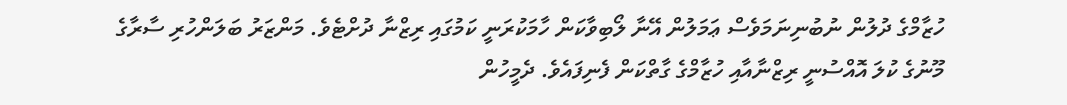ހުޒާމްގެ ދުލުން ނުބުނިނަމަވެސް ޢަމަލުން އޭނާ ލޯބިވާކަން ހާމަކުރަނީ ކަމުގައި ރިޒްނާ ދުށްޓެވެ. މަންޒަރު ބަލަންހުރި ސާރާގެ މޫނުގެ ކުލަ އޮއްސުނީ ރިޒްނާއާއި ހުޒާމްގެ ގާތްކަން ފެނިފައެވެ. ދެމީހުން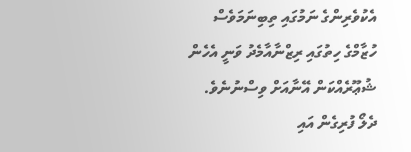އެކުވެރިންގެ ނަމުގައި ތިބިނަމަވެސް ހުޒާމްގެ ހިތުގައި ރިޒްނާއާމެދު ވަނީ އެހެން ޝުޢޫރެއްކަން އޭނާއަށް ވިސްނުނެވެ. ދެލޯ ފުރިގެން އައި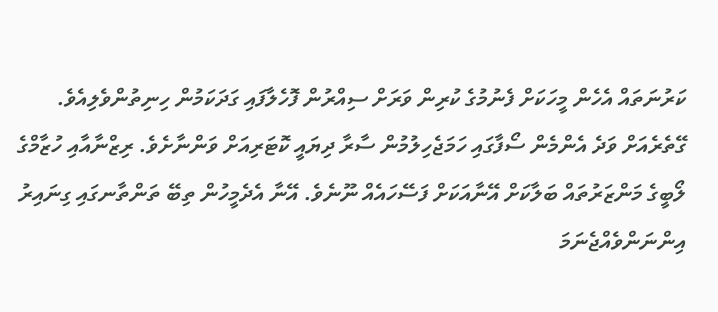ކަރުނަތައް އެހެން މީހަކަށް ފެނުމުގެ ކުރިން ވަރަށް ސިއްރުން ފޮހެލާފައި ގަދަކަމުން ހިނިތުންވެލިއެވެ.
ގޭތެރެއަށް ވަދެ އެންމެން ސޯފާގައި ހަމަޖެހިލުމުން ސާރާ ދިޔައީ ކޮޓަރިއަށް ވަންނާށެވެ. ރިޒްނާއާއި ހުޒާމްގެ ލޯބީގެ މަންޒަރުތައް ބަލާކަށް އޭނާއަކަށް ފަސޭހައެއް ނޫނެވެ. އޭނާ އެދެމީހުން ތިބޭ ތަންތާނގައި ގިނައިރު އިންނަންވެއްޖެނަމަ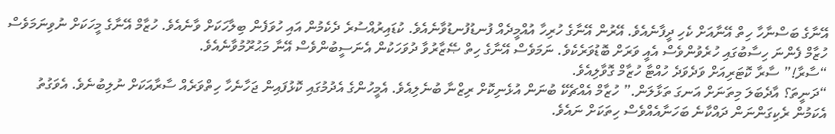އޭނާގެ ބަސްނާހާ ހިތް އޭނާއަށް ކެހި ދީފާނެއެވެ. އޭރުން އޭނާގެ ހުރިހާ އުއްމީދެއް ފުނޑުފުނޑުވާނެއެވެ. ކުޑައިރުއްސުރެ ދެކެމުން އައި ހުވަފެން ބިލާހަކަށް ވާނެއެވެ. ހުޒާމް އޭނާގެ މީހަކަށް ނުވިނަމަވެސް ހުޒާމް ފެންނަ ހިސާބުގައި ހުރެވުންވެސް އެއީ ވަރަށް ބޮޑުވަރެކެވެ. ނަމަވެސް އޭނާގެ ހިތް ޞޭޒާރުވާ ދުވަހަކުން އެނަސީބުންވެސް އޭނާ މަޙުރޫމުވާނެއެވެ.
“ސާރާ!” ސާރާ ކޮޓަރިއަށް ވަދެވަދެ ހުއްޓާ ހުޒާމް ގޮވާލިއެވެ.
“ދަނީތަ؟ އާދެބަލަ މިތަނަށް އަނގަ ތަޅާލަން.” ހުޒާމް އެއްޗެކޭ ބުނަން އުޅެނިކޮށް ރިޒްނާ ބުނެލިއެވެ. އެމީހުންގެ އެދުމުގައި ކޮޅުފައިން ޖަހާނެހާ ހިތްވަރެއް ސާރާއަކަށް ނުލިބުނެވެ. އެވަގުތު އެކަމުން ރެކިގަންނަން ދައްކާނެ ބަހަނާއެއްވެސް ހިތަކަށް ނައެވެ.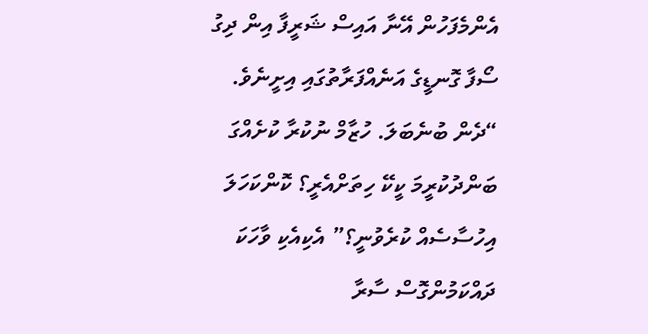އެންމެފަހުން އޭނާ އައިސް ޝަރީފާ އިން ދިގު ސޯފާ ގޮނޑީގެ އަނެއްފަރާތުގައި އިށީނެވެ.
“ދެން ބުނެބަލަ. ހުޒާމް ނުކުރާ ކުށެއްގަ ބަންދުކުރީމަ ކީކޭ ހިތަށްއެރީ؟ ކޮންކަހަލަ އިހުސާސެއް ކުރެވުނީ؟” އެކިއެކި ވާހަކަ ދައްކަމުންގޮސް ސާރާ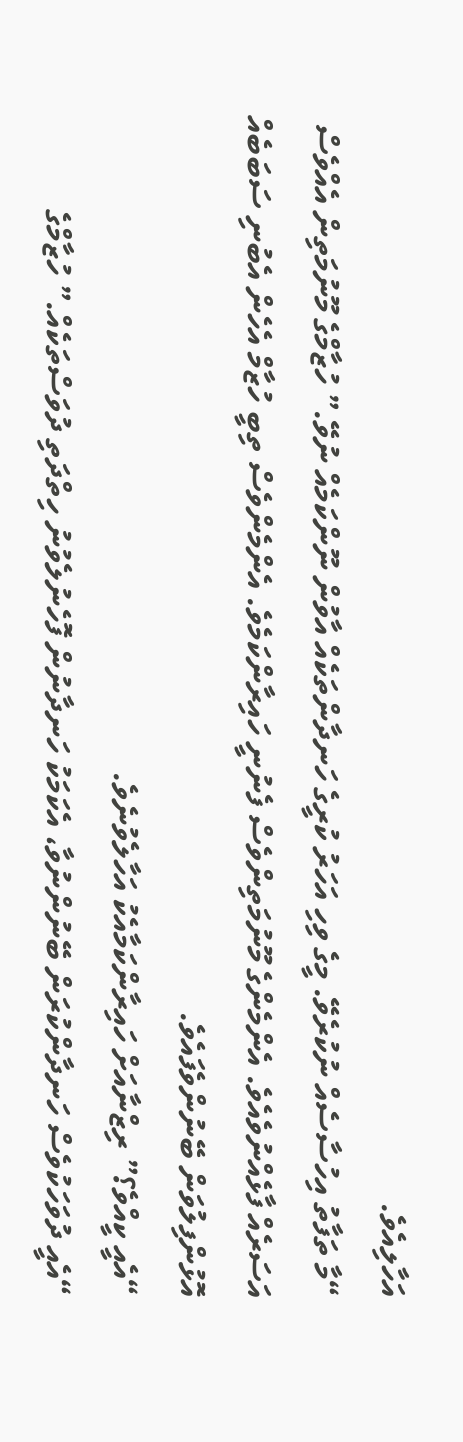އަހާލިއެވެ.
“މާ ތަފާތު އިހުސާސެއް ނުކުރެވޭ. މީގެ ވިހި އަހަރު ކުރީގެ ހަނދާންތަކެއް އާވުން ނޫންކަމެއް ނުވޭ.” ހުޒާމްގެ މޫނުމަތިން އެއްވެސް އަސަރެއް ފާޅެއްނުވެއެވެ. އެންމެންގެ މޫނުމަތިންވެސް ފެނުނީ ހައިރާންކަމެވެ. އެންމެންވެސް ތިބީ ހުޒާމް އެހެން އެބުނި ސަބަބެއް އޮޅުންފިލުވަން ބޭނުންވެފައެވެ.
“އެއީ ކީއްވެ؟” ރިޒްނާއަށް ހައިރާންކަމާއެކު އަހާލެވުނެވެ.
“އެއީ ދުވަހަކުވެސް ހަނދާންކުރަން ބޭނުންނުވާ، އެކަމަކު ހަނދާނުން ފޮހެނުލެވުނު ހިތްދަތި ދުވަސްތަކެއް.” ހުޒާމްގެ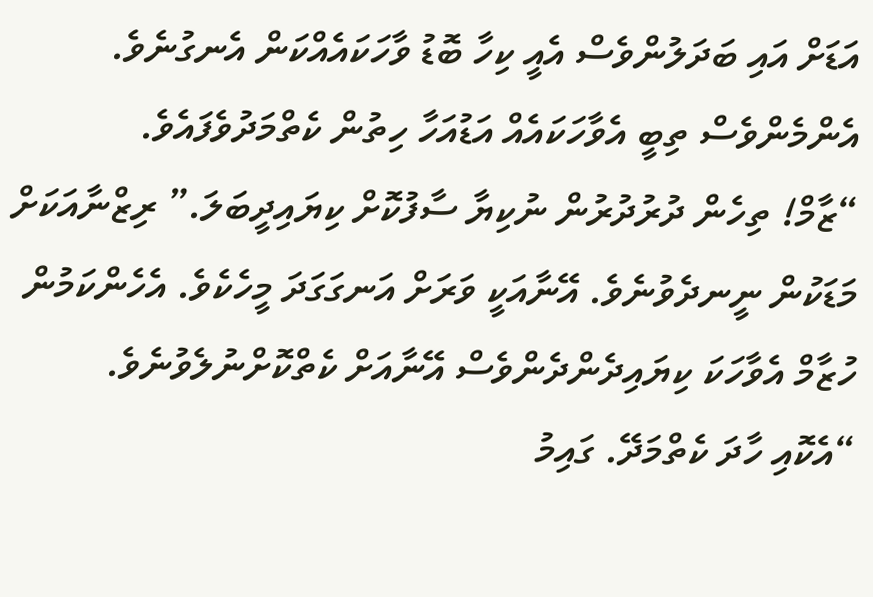އަޑަށް އައި ބަދަލުންވެސް އެއީ ކިހާ ބޮޑު ވާހަކައެއްކަން އެނގުނެވެ. އެންމެންވެސް ތިބީ އެވާހަކައެއް އަޑުއަހާ ހިތުން ކެތްމަދުވެފައެވެ.
“ޒާމް! ތިހެން ދުރުދުރުން ނުކިޔާ ސާފުކޮށް ކިޔައިދީބަލަ.” ރިޒްނާއަކަށް މަޑަކުން ނީނދެވުނެވެ. އޭނާއަކީ ވަރަށް އަނގަގަދަ މީހެކެވެ. އެހެންކަމުން ހުޒާމް އެވާހަކަ ކިޔައިދެންދެންވެސް އޭނާއަށް ކެތްކޮށްނުލެވުނެވެ.
“އެކޮއި ހާދަ ކެތްމަދޭ. ގައިމު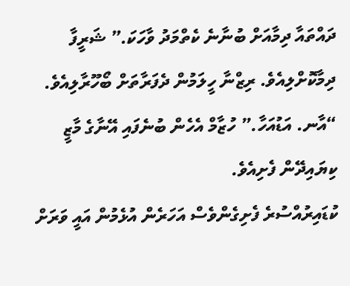ދައްތައާ ދިމާއަށް ބުނާނެ ކެތްމަދު ވާހަކަ.” ޝަރީފާ ދިމާކޮށްލިއެވެ. ރިޒްނާ ހީލަމުން ދެފަރާތަށް ބޯހޫރާލިއެވެ.
“އާނ. އަޑުއަހާ.” ހުޒާމް އެހެން ބުނެފައި އޭނާގެ މާޒީ ކިޔައިދޭން ފެށިއެވެ.
ކުޑައިރުއްސުރެ ފެށިގެންވެސް އަހަރެން އުޅެމުން އައީ ވަރަށް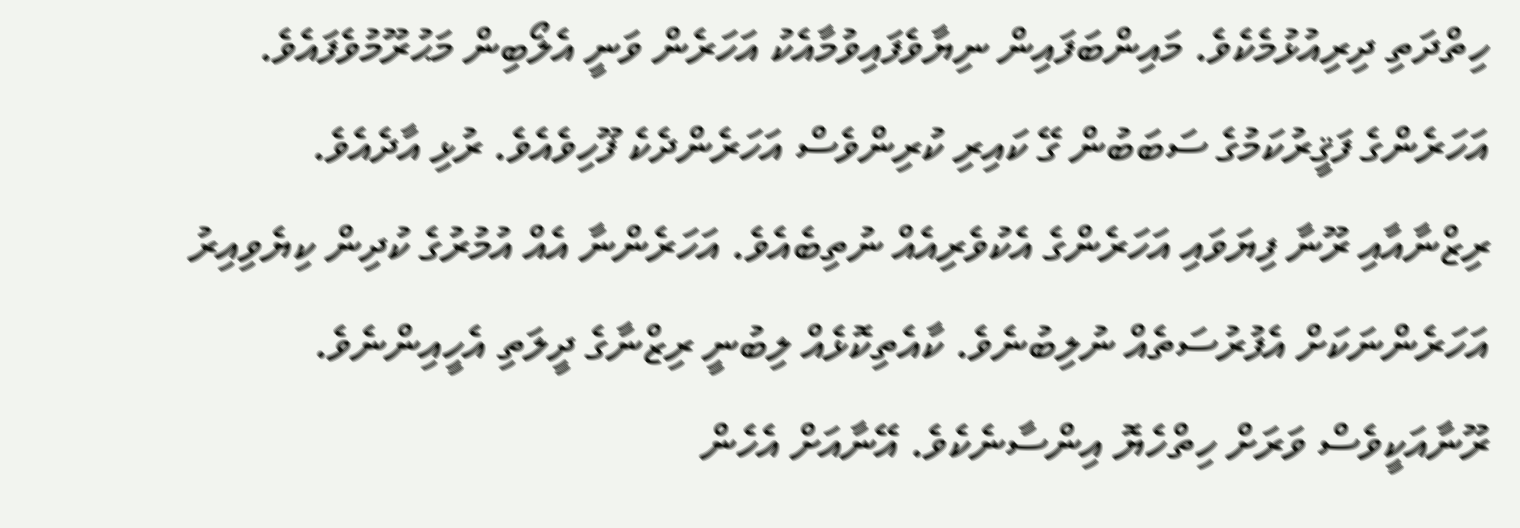ހިތްދަތި ދިރިއުޅުމެކެވެ. މައިންބަފައިން ނިޔާވެފައިވުމާއެކު އަހަރެން ވަނީ އެލޯބިން މަޙުރޫމުވެފައެވެ. އަހަރެންގެ ފަޤީރުކަމުގެ ސަބަބުން ގޭ ކައިރި ކުރިންވެސް އަހަރެންދެކެ ފޫހިވެއެވެ. ރުޅި އާދެއެވެ. ރިޒްނާއާއި ރޫނާ ފިޔަވައި އަހަރެންގެ އެކުވެރިއެއް ނުތިބެއެވެ. އަހަރެންނާ އެއް އުމުރުގެ ކުދިން ކިޔެވިއިރު އަހަރެންނަކަށް އެފުރުސަތެއް ނުލިބުނެވެ. ކާއެތިކޮޅެއް ލިބުނީ ރިޒްނާގެ ދީލަތި އެހީއިންނެވެ. ރޫނާއަކީވެސް ވަރަށް ހިތްހެޔޮ އިންސާނެކެވެ. އޭނާއަށް އެހެން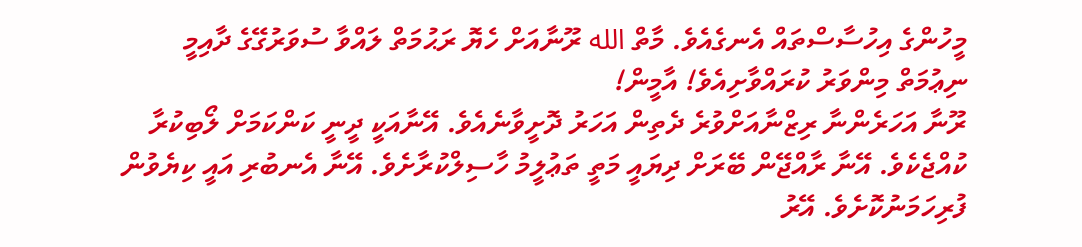މީހުންގެ އިހުސާސްތައް އެނގެއެވެ. މާތް الله ރޫނާއަށް ހެޔޮ ރަޙުމަތް ލައްވާ ސުވަރުގޭގެ ދާއިމީ ނިޢުމަތް މިންވަރު ކުރައްވާށިއެވެ! އާމީން!
ރޫނާ އަހަރެންނާ ރިޒްނާއަށްވުރެ ދެތިން އަހަރު ދޮށީވާނެއެވެ. އޭނާއަކީ ދީނީ ކަންކަމަށް ލޯބިކުރާ ކުއްޖެކެވެ. އޭނާ ރާއްޖޭން ބޭރަށް ދިޔައީ މަތީ ތަޢުލީމު ހާސިލްކުރާށެވެ. އޭނާ އެނބުރި އައީ ކިޔެވުން ފުރިހަމަނުކޮށެވެ. އޭރު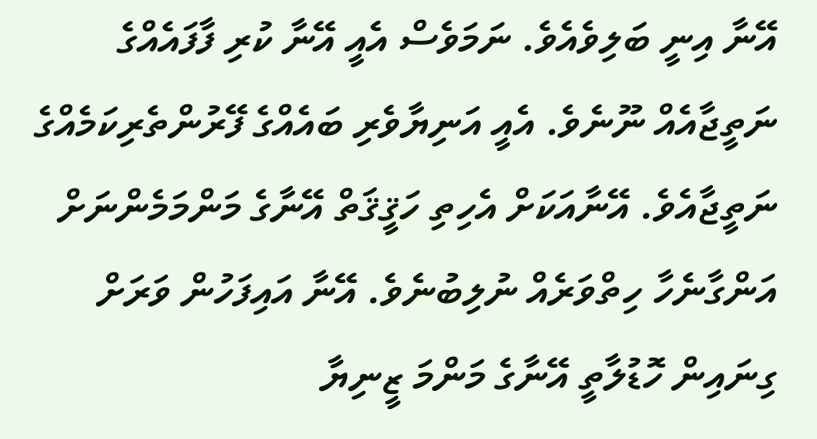އޭނާ އިނީ ބަލިވެއެވެ. ނަމަވެސް އެއީ އޭނާ ކުރި ފާފައެއްގެ ނަތީޖާއެއް ނޫނެވެ. އެއީ އަނިޔާވެރި ބައެއްގެ ފޭރުންތެރިކަމެއްގެ ނަތީޖާއެވެ. އޭނާއަކަށް އެހިތި ހަޤީޤަތް އޭނާގެ މަންމަމެންނަށް އަންގާނެހާ ހިތްވަރެއް ނުލިބުނެވެ. އޭނާ އައިފަހުން ވަރަށް ގިނައިން ހޮޑުލާތީ އޭނާގެ މަންމަ ޒީނިޔާ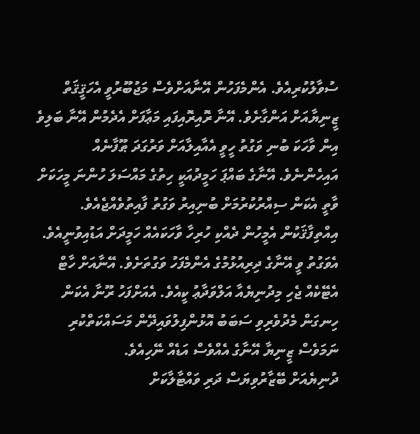ސުވާލުކުރިއެވެ. އެންމެފަހުން އޭނާއަށްވެސް މަޖުބޫރުވީ އެހަޤީޤަތް ޒީނިޔާއަށް އަންގާށެވެ. އޭނާ ރޮއިރޮއިފައި މަޢާފަށް އެދެމުން އޭނާ ބަލިވެ އިން ވާހަކަ ބުނި ވަގުތު ހީވީ އެއާއިލާއަށް ވަރުގަދަ ޠޫފާނެއް އައިހެންނެވެ. އޭނާގެ ބައްޕަ ހަމީދުއަކީ ހިތުގެ މައްސަލަ ހުންނަ މީހަކަށް ވާތީ އެކަން ސިއްރުކުރުމަށް ބުނިއިރު ވަގުތު ފާއިތުވެއްޖެއެވެ. އިއްތިފާޤަކުން އެމީހުން ދެއްކި ހުރިހާ ވާހަކައެއް ހަމީދަށް އަޑުއިވުނީއެވެ. އެވަގުތު ވީ އޭނާގެ ދިރިއުޅުމުގެ އެންމެފަހު ވަގުތަށެވެ. އޭނާއަށް ހާޓް އެޓޭކެއް ޖެހި މިދުނިޔެއާ އަލްވަދާޢު ކީއެވެ. އެއަށްފަހު ރޫނާ އެކަން ހިނގަން މެދުވެރިވި ސަބަބު އޮޅުންފިލުވައިދޭން މަސައްކަތްކުރި ނަމަވެސް ޒީނިޔާ އޭނާގެ އެއްވެސް އަޑެއް ނޭހިއެވެ.
ދުނިޔެއަށް ބޭޒާރުވިޔަސް ދަރި ވައްޓާލާކަށް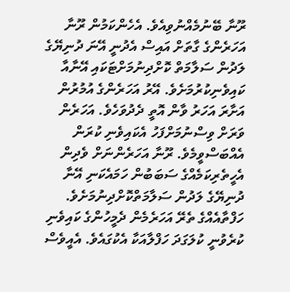ރޫނާ ބޭނުމެއްނުވިއެވެ. އެހެންކަމުން ރޫނާ އަހަރެންގެ ގާތަށް އައިސް އެދުނީ އޭނަ ދުނިޔޭގެ ލަދުން ސަލާމަތް ކޮށްދިނުމަށްޓަކައި އޭނާއާ ކައިވެނިކުރުމަށެވެ. އޭރު އަހަރެންގެ އުމުރުން އަށާރަ އަހަރު ވާން އޮތީ ދެދުވަހެވެ. އަހަރެން ވަރަށް ވިސްނުމަށްފަހު އެކައިވެނި ކުރަން އެއްބަސްވީމެވެ. ރޫނާ އަހަރެންނަށް ވެދިން އެހީތެރިކަމެއްގެ ސަބަބުން ހަމައެކަނި އޭނާ ދުނިޔޭގެ ލަދުން ސަލާމަތްކޮށްދިނުމަށެވެ. ހަފްތާއެއްގެ ތެރޭ އަހަރެމެން ދެމީހުންގެ ކައިވެނި ކުރެވުނީ ކުލަގަދަ ހަފްލާއަކާ އެކުގައެވެ. އެއީވެސް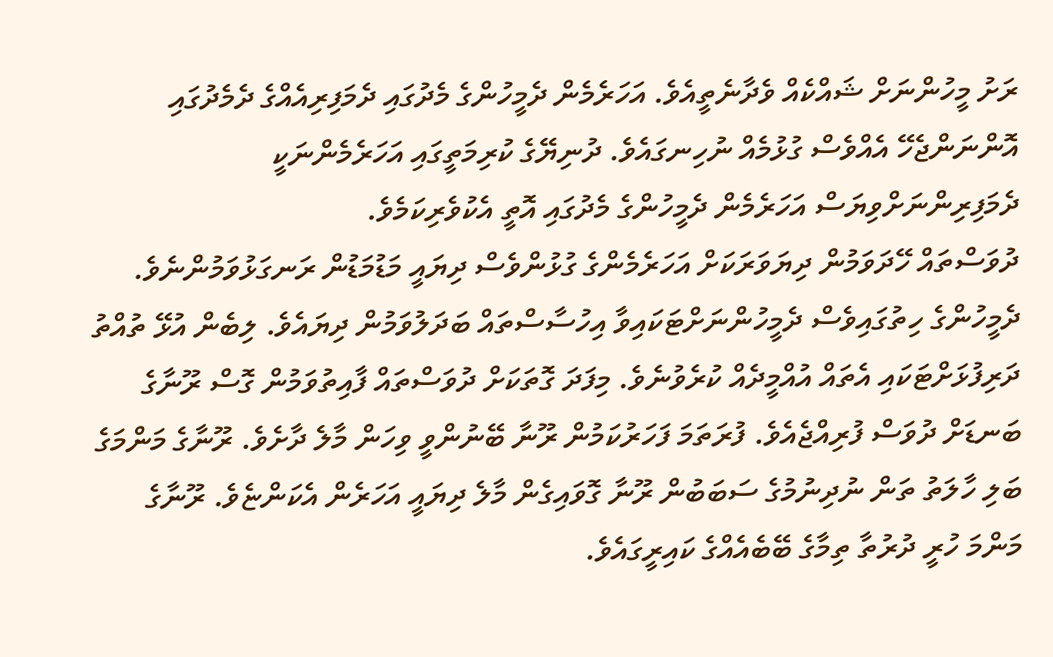ރަށު މީހުންނަށް ޝައްކެއް ވެދާނެތީއެވެ. އަހަރެމެން ދެމީހުންގެ މެދުގައި ދެމަފިރިއެއްގެ ދެމެދުގައި އޮންނަންޖެހޭ އެއްވެސް ގުޅުމެއް ނުހިނގައެވެ. ދުނިޔޭގެ ކުރިމަތީގައި އަހަރެމެންނަކީ ދެމަފިރިންނަށްވިޔަސް އަހަރެމެން ދެމީހުންގެ މެދުގައި އޮތީ އެކުވެރިކަމެވެ.
ދުވަސްތައް ހޭދަވަމުން ދިޔަވަރަކަށް އަހަރެމެންގެ ގުޅުންވެސް ދިޔައީ މަޑުމަޑުން ރަނގަޅުވަމުންނެވެ. ދެމީހުންގެ ހިތުގައިވެސް ދެމީހުންނަށްޓަކައިވާ އިހުސާސްތައް ބަދަލުވަމުން ދިޔައެވެ. ލިބެން އުޅޭ ތުއްތު ދަރިފުޅަށްޓަކައި އެތައް އުއްމީދެއް ކުރެވުނެވެ. މިފަދަ ގޮތަކަށް ދުވަސްތައް ފާއިތުވަމުން ގޮސް ރޫނާގެ ބަނޑަށް ދުވަސް ފުރިއްޖެއެވެ. ފުރަތަމަ ފަހަރުކަމުން ރޫނާ ބޭނުންވީ ވިހަން މާލެ ދާށެވެ. ރޫނާގެ މަންމަގެ ބަލި ހާލަތު ތަން ނުދިނުމުގެ ސަބަބުން ރޫނާ ގޮވައިގެން މާލެ ދިޔައީ އަހަރެން އެކަންޏެވެ. ރޫނާގެ މަންމަ ހުރީ ދުރުތާ ތިމާގެ ބޭބެއެއްގެ ކައިރީގައެވެ.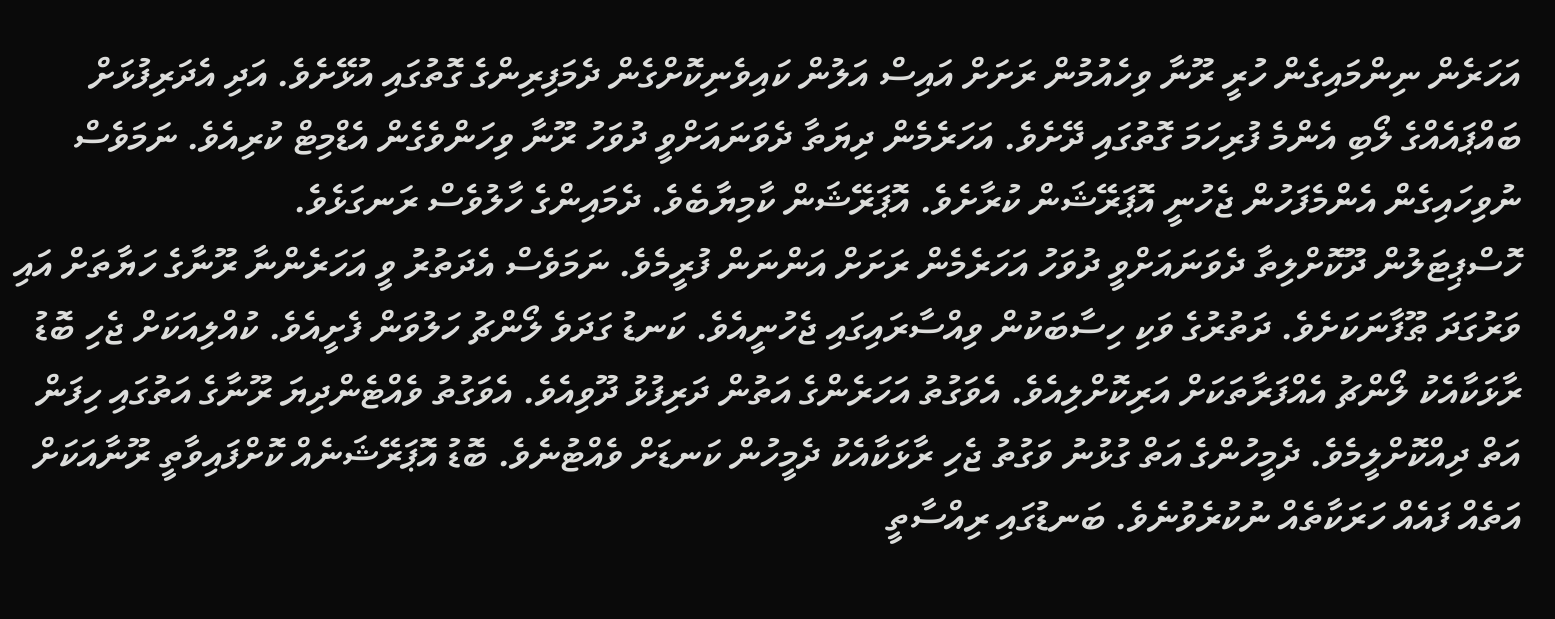އަހަރެން ނިންމައިގެން ހުރީ ރޫނާ ވިހެއުމުން ރަށަށް އައިސް އަލުން ކައިވެނިކޮށްގެން ދެމަފިރިންގެ ގޮތުގައި އުޅޭށެވެ. އަދި އެދަރިފުޅަށް ބައްޕައެއްގެ ލޯބި އެންމެ ފުރިހަމަ ގޮތުގައި ދޭށެވެ. އަހަރެމެން ދިޔަތާ ދެވަނައަށްވީ ދުވަހު ރޫނާ ވިހަންވެގެން އެޑްމިޓް ކުރިއެވެ. ނަމަވެސް ނުވިހައިގެން އެންމެފަހުން ޖެހުނީ އޮޕަރޭޝަން ކުރާށެވެ. އޮޕަރޭޝަން ކާމިޔާބެވެ. ދެމައިންގެ ހާލުވެސް ރަނގަޅެވެ.
ހޮސްޕިޓަލުން ދޫކޮށްލިތާ ދެވަނައަށްވީ ދުވަހު އަހަރެމެން ރަށަށް އަންނަން ފުރީމެވެ. ނަމަވެސް އެދަތުރު ވީ އަހަރެންނާ ރޫނާގެ ހަޔާތަށް އައި ވަރުގަދަ ޠޫފާނަކަށެވެ. ދަތުރުގެ ވަކި ހިސާބަކުން ވިއްސާރައިގައި ޖެހުނީއެވެ. ކަނޑު ގަދަވެ ލޯންޗު ހަލުވަން ފެށީއެވެ. ކުއްލިއަކަށް ޖެހި ބޮޑު ރާޅަކާއެކު ލޯންޗު އެއްފަރާތަކަށް އަރިކޮށްލިއެވެ. އެވަގުތު އަހަރެންގެ އަތުން ދަރިފުޅު ދޫވިއެވެ. އެވަގުތު ވެއްޓެންދިޔަ ރޫނާގެ އަތުގައި ހިފަން އަތް ދިއްކޮށްލީމެވެ. ދެމީހުންގެ އަތް ގުޅުނު ވަގުތު ޖެހި ރާޅަކާއެކު ދެމީހުން ކަނޑަށް ވެއްޓުނެވެ. ބޮޑު އޮޕަރޭޝަނެއް ކޮށްފައިވާތީ ރޫނާއަކަށް އަތެއް ފައެއް ހަރަކާތެއް ނުކުރެވުނެވެ. ބަނޑުގައި ރިއްސާތީ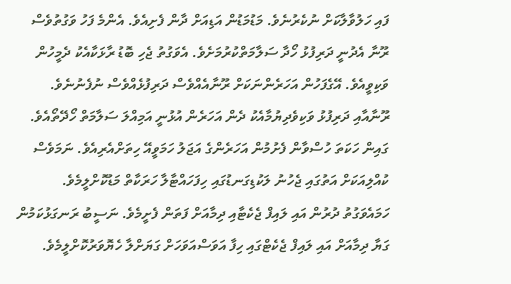ފައި ހަލުވާލާކަށް ނުކެރުނެވެ. މަޑުމަޑުން އަޑިއަށް ދާން ފެށިއެވެ. އެންމެ ފަހު ވަގުތުވެސް ރޫނާ އެދުނީ ދަރިފުޅު ހޯދާ ސަލާމަތްކުރުމަށެވެ. އެވަގުތު ޖެހި ބޮޑު ރާޅަކާއެކު ދެމީހުން ވަކިވީއެވެ. އޭގެފަހުން އަހަރެންނަކަށް ރޫނާއެއްވެސް ދަރިފުޅެއްވެސް ނުފެނުނެވެ.
ރޫނާއާއި ދަރިފުޅު ވަކިވެދިޔުމާއެކު ދެން އަހަރެން އުޅުނީ އަމިއްލަ ސަލާމަތް ހޯދޭތޯއެވެ. ގައިން ހަކަތަ ހުސްވާން ފެށުމުން އަހަރެންގެ އަޖަލު ހަމަވީއޭ ހިތަށްއެރިއެވެ. ނަމަވެސް ކުއްލިއަކަށް އަތުގައި ޖެހުނު ލަކުޑިގަނޑުގައި ހިފަހައްޓާލާ ހަރަކާތް މަޑުކޮށްލީމެވެ. ހަމައެވަގުތު ދުރުން އައި ލައިފް ޖެކެޓާއި ދިމާއަށް ފަތަން ފެށީމެވެ. ނަސީބު ރަނގަޅުކަމުން ގަޔާ ދިމާއަށް އައި ލައިފް ޖެކެޓްގައި ހިފާ އަވަސްއަވަހަށް ގަޔަށްލާ ހެޔޮވަރުކޮށްލީމެވެ.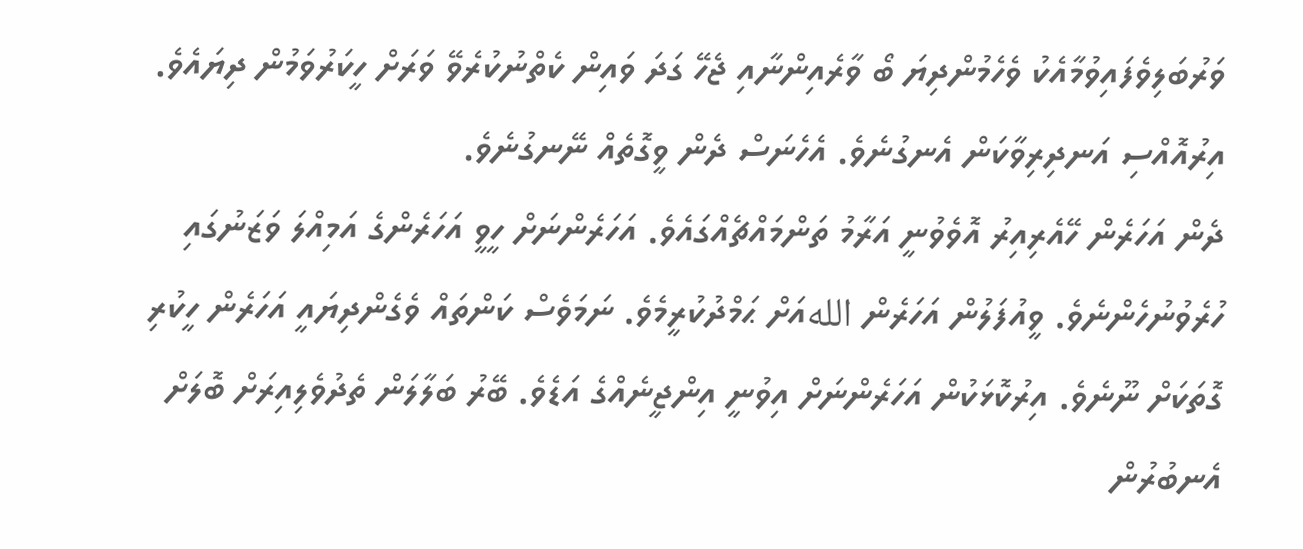ވަރުބަލިވެފައިވުމާއެކު ވެހެމުންދިޔަ ބޯ ވާރެއިންނާއި ޖެހޭ ގަދަ ވައިން ކެތްނުކުރެވޭ ވަރަށް ހީކަރުވަމުން ދިޔައެވެ. އިރުއޮއްސި އަނދިރިވާކަން އެނގުނެވެ. އެހެނަސް ދެން ވީގޮތެއް ނޭނގުނެވެ.
ދެން އަހަރެން ހޭއެރިއިރު އޮވެވުނީ އަރާމު ތަންމައްޗެއްގައެވެ. އަހަރެންނަށް ހީވީ އަހަރެންގެ އަމިއްލަ ވަޒަނުގައި ހުރެވުނުހެންނެވެ. ވީއުފަލުން އަހަރެން اللهއަށް ޙަމްދުކުރީމެވެ. ނަމަވެސް ކަންތައް ވެގެންދިޔައީ އަހަރެން ހީކުރި ގޮތަކަށް ނޫނެވެ. އިރުކޮޅަކުން އަހަރެންނަށް އިވުނީ އިންޖީނެއްގެ އަޑެވެ. ބޭރު ބަލާލަން ތެދުވެލިއިރަށް ބޮލަށް އެނބުރުން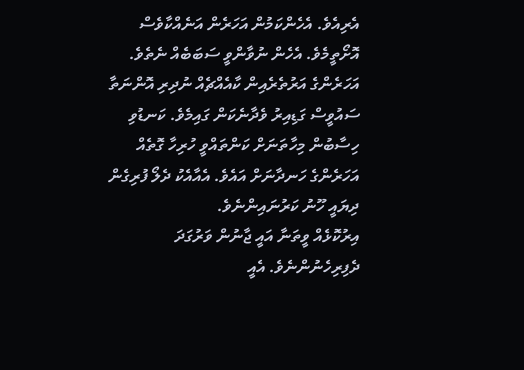އެރިއެވެ. އެހެންކަމުން އަހަރެން އަނެއްކާވެސް އޮށޯތީމެވެ. އެހެން ނުވާންވީ ސަބަބެއް ނެތެވެ. އަހަރެންގެ އަރުތެރެއިން ކާއެއްޗެއް ނުދިރި އޮންނަތާ ސައުވީސް ގަޑިއިރު ވެދާނެކަން ގައިމެވެ. ކަނޑުވި ހިސާބުން މިހާތަނަށް ކަންތައްވީ ހުރިހާ ގޮތެއް އަހަރެންގެ ހަނދާނަށް އައެވެ. އެއާއެކު ދެލޯ ފުރިގެން ދިޔައީ ހޫނު ކަރުނައިންނެވެ.
އިރުކޮޅެއް ވީތަނާ އައީ ޖާނުން ވަރުގަދަ ދެފިރިހެނުންނެވެ. އެއީ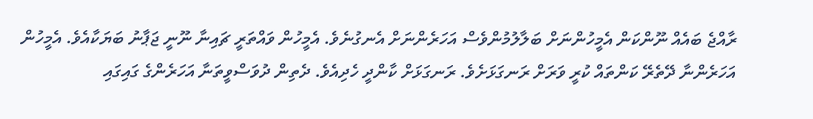ރާއްޖެ ބައެއް ނޫންކަން އެމީހުންނަށް ބަލާލުމުންވެސް އަހަރެންނަށް އެނގުނެވެ. އެމީހުން ވައްތަރީ ޗައިނާ ނޫނީ ޖަޕާނު ބަޔަކާއެވެ. އެމީހުން އަހަރެންނާ ދޭތެރޭ ކަންތައް ކުރީ ވަރަށް ރަނގަޅަށެވެ. ރަނގަޅަށް ކާންދީ ހެދިއެވެ. ދެތިން ދުވަސްވީތަނާ އަހަރެންގެ ގައިގައި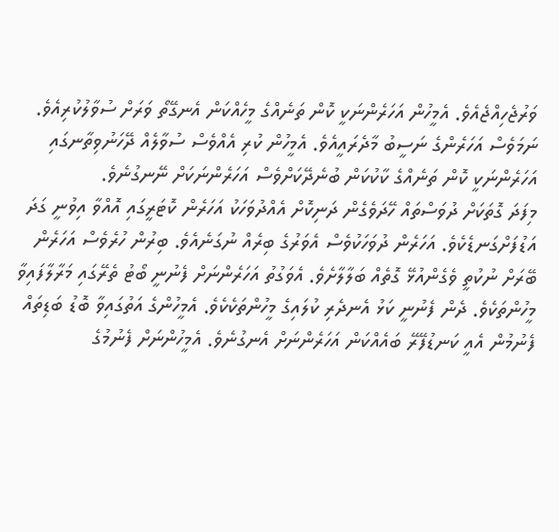ވަރުޖެހިއްޖެއެވެ. އެމީހުން އަހަރެންނަކީ ކޮން ތަނެއްގެ މީހެއްކަން އެނގޭތޯ ވަރަށް ސުވާލުކުރިއެވެ. ނަމަވެސް އަހަރެންގެ ނަސީބު މާދެރައީއެވެ. އެމީހުން ކުރި އެއްވެސް ސުވާލެއް ދޭހަނުވިތާނގައި އަހަރެންނަކީ ކޮން ތަނެއްގެ ކާކުކަން ބުނެދޭކަށްވެސް އަހަރެންނަކަށް ނޭނގުނެވެ.
މިފަދަ ގޮތަކަށް ދުވަސްތައް ހޭދަވެގެން ދަނިކޮށް އެއްދުވަހަކު އަހަރެން ކޮޓަރީގައި އޮއްވާ އިވުނީ ގަދަ އަޑުފަށްގަނޑެކެވެ. އަހަރެން ދުވަހަކުވެސް އެވަރުގެ ބިރެއް ނުގަނެއެވެ. ބިރުން ހުރެވެސް އަހަރެން ބޭރަށް ނުކުތީ ވެގެންއުޅޭ ގޮތެއް ބަލާލާށެވެ. އެވަގުތު އަހަރެންނަށް ފެނުނީ ބޯޓު ތެރޭގައި މަރާލާފައިވާ މީހުންތަކެވެ. ދެން ފެނުނީ ކަޅު އެނދެރި ކުލައިގެ މީހުންތަކެކެވެ. އެމީހުންގެ އަތުގައިވާ ބޮޑު ބަޑިތައް ފެނުމުން އެއީ ކަނޑުފޭރޭ ބައެއްކަން އަހަރެންނަށް އެނގުނެވެ. އެމީހުންނަށް ފެނުމުގެ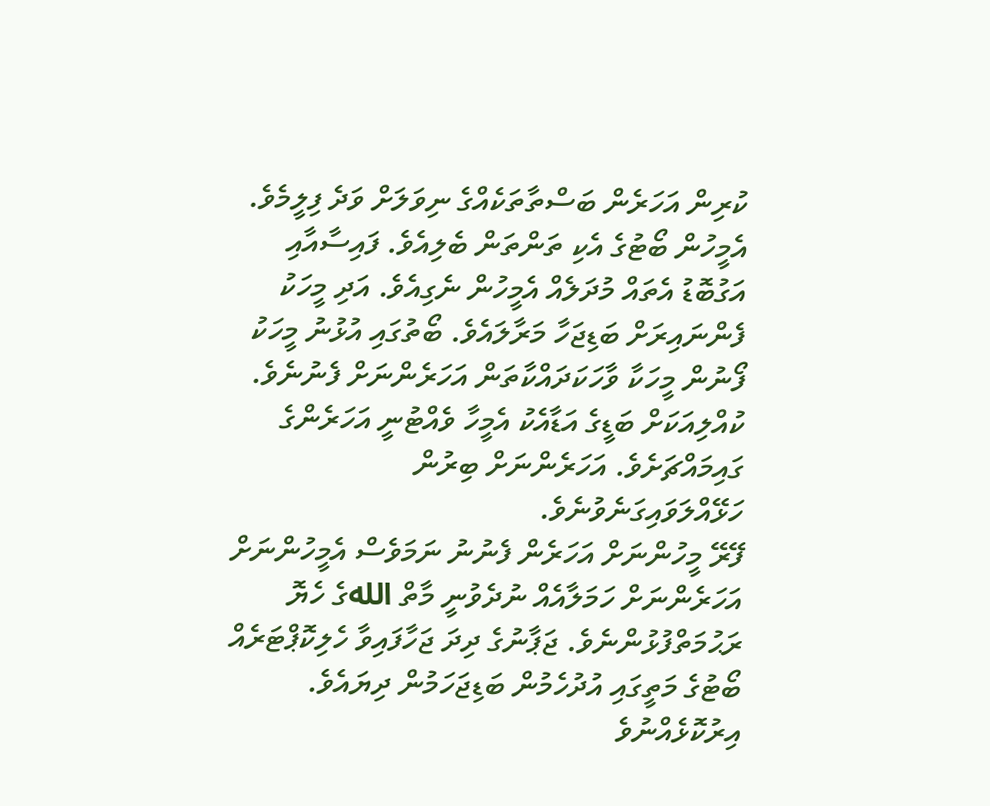ކުރިން އަހަރެން ބަސްތާތަކެއްގެ ނިވަލަށް ވަދެ ފިލީމެވެ. އެމީހުން ބޯޓުގެ އެކި ތަންތަން ބެލިއެވެ. ފައިސާއާއި އަގުބޮޑު އެތައް މުދަލެއް އެމީހުން ނެގިއެވެ. އަދި މީހަކު ފެންނައިރަށް ބަޑިޖަހާ މަރާލައެވެ. ބޯތުގައި އުޅުނު މީހަކު ފޯނުން މީހަކާ ވާހަކަދައްކާތަން އަހަރެންނަށް ފެނުނެވެ. ކުއްލިއަކަށް ބަޑީގެ އަޑާއެކު އެމީހާ ވެއްޓުނީ އަހަރެންގެ ގައިމައްޗަށެވެ. އަހަރެންނަށް ބިރުން ހަޅޭއްލަވައިގަނެވުނެވެ.
ފޭރޭ މީހުންނަށް އަހަރެން ފެނުނު ނަމަވެސް އެމީހުންނަށް އަހަރެންނަށް ހަމަލާއެއް ނުދެވުނީ މާތް اللهގެ ހެޔޮ ރަޙުމަތްފުޅުންނެވެ. ޖަޕާނުގެ ދިދަ ޖަހާފައިވާ ހެލިކޮޕްޓަރެއް ބޯޓުގެ މަތީގައި އުދުހެމުން ބަޑިޖަހަމުން ދިޔައެވެ. އިރުކޮޅެއްނުވެ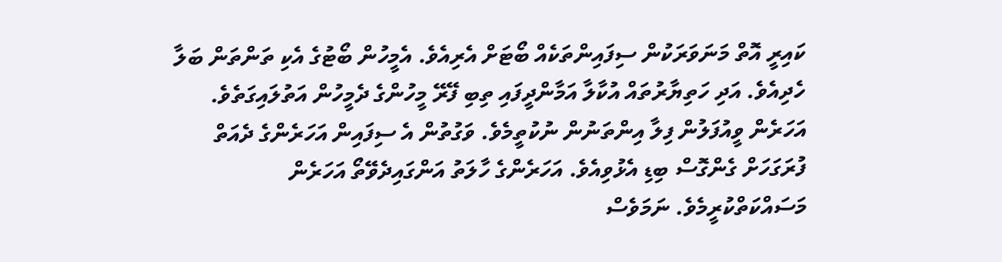ކައިރީ އޮތް މަނަވަރަކުން ސިފައިންތަކެއް ބޯޓަށް އެރިއެވެ. އެމީހުން ބޯޓުގެ އެކި ތަންތަން ބަލާ ހެދިއެވެ. އަދި ހަތިޔާރުތައް އުކާލާ އަމާންދީފައި ތިބި ފޭރޭ މީހުންގެ ދެމީހުން އަތުލައިގަތެވެ. އަހަރެން ވީއުފަލުން ފިލާ އިންތަނުން ނުކުތީމެވެ. ވަގުތުން އެ ސިފައިން އަހަރެންގެ ދެއަތް ފުރަގަހަށް ގެންގޮސް ބިޑި އެޅުވިއެވެ. އަހަރެންގެ ހާލަތު އަންގައިދެވޭތޯ އަހަރެން މަސައްކަތްކުރީމެވެ. ނަމަވެސް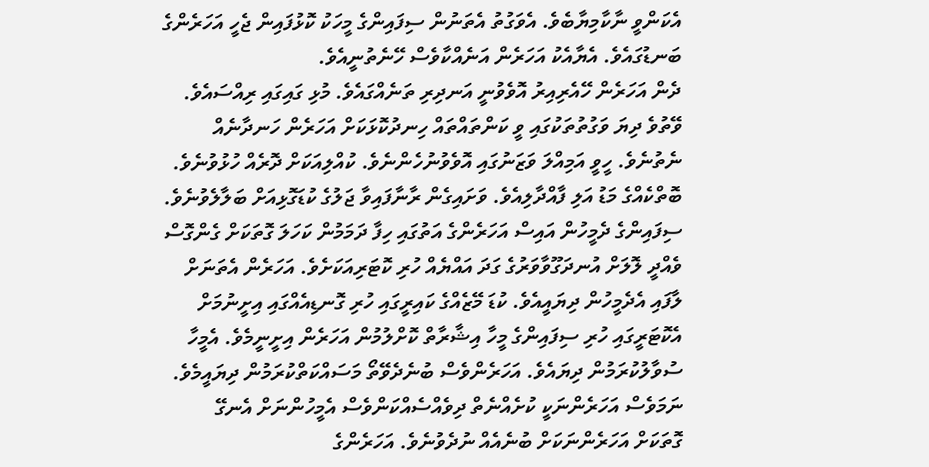އެކަންވީ ނާކާމިޔާބެވެ. އެވަގުތު އެތަނުން ސިފައިންގެ މީހަކު ކޮޅުފައިން ޖެހީ އަހަރެންގެ ބަނޑުގައެވެ. އެޔާއެކު އަހަރެން އަނެއްކާވެސް ހޭނެތުނީއެވެ.
ދެން އަހަރެން ހޭއެރިއިރު އޮވެވުނީ އަނދިރި ތަނެއްގައެވެ. މުޅި ގައިގައި ރިއްސައެވެ. ވޭތުވެ ދިޔަ ވަގުތުތަކުގައި ވީ ކަންތައްތައް ހިނދުކޮޅަކަށް އަހަރެން ހަނދާނެއް ނެތުނެވެ. ހީވީ އަމިއްލަ ވަޒަނުގައި އޮވެވުނުހެންނެވެ. ކުއްލިއަކަށް ދޮރެއް ހުޅުވުނެވެ. ބޮތްކެއްގެ މަޑު އަލި ފާއްދާލިއެވެ. ވަށައިގެން ރާނާފައިވާ ޖަލުގެ ކުޑަގޮޅިއަށް ބަލާލެވުނެވެ. ސިފައިންގެ ދެމީހުން އައިސް އަހަރެންގެ އަތުގައި ހިފާ ދަމަމުން ކަހަލަ ގޮތަކަށް ގެންގޮސް ވެއްދީ ލޮލަށް އުނދަގޫވާވަރުގެ ގަދަ އައްޔެއް ހުރި ކޮޓަރިއަކަށެވެ. އަހަރެން އެތަނަށް ލާފައި އެދެމީހުން ދިޔައީއެވެ. ކުޑަ މޭޒެއްގެ ކައިރީގައި ހުރި ގޮނޑިއެއްގައި އިށީނުމަށް އެކޮޓަރީގައި ހުރި ސިފައިންގެ މީހާ އިޝާރާތް ކޮށްލުމުން އަހަރެން އިށީނީމެވެ. އެމީހާ ސުވާލުކުރަމުން ދިޔައެވެ. އަހަރެންވެސް ބުނެދެވޭތޯ މަސައްކަތްކުރަމުން ދިޔައީމެވެ. ނަމަވެސް އަހަރެންނަކީ ކުށެއްނެތް ދިވެއްސެއްކަންވެސް އެމީހުންނަށް އެނގޭ ގޮތަކަށް އަހަރެންނަކަށް ބުނެއެއް ނުދެވުނެވެ. އަހަރެންގެ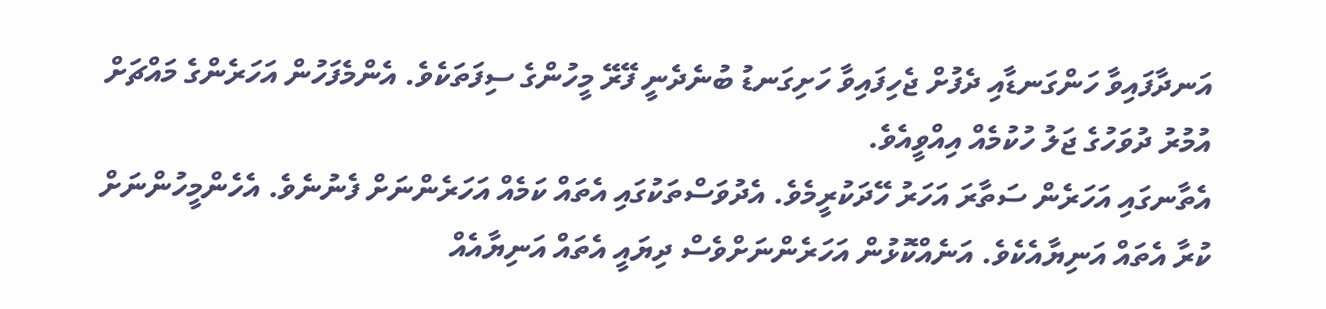އަނދާފައިވާ ހަންގަނޑާއި ދެފުށް ޖެހިފައިވާ ހަށިގަނޑު ބުނެދެނީ ފޭރޭ މީހުންގެ ސިފަތަކެވެ. އެންމެފަހުން އަހަރެންގެ މައްޗަށް އުމުރު ދުވަހުގެ ޖަލު ހުކުމެއް އިއްވީއެވެ.
އެތާނގައި އަހަރެން ސަތާރަ އަހަރު ހޭދަކުރީމެވެ. އެދުވަސްތަކުގައި އެތައް ކަމެއް އަހަރެންނަށް ފެނުނެވެ. އެހެންމީހުންނަށް ކުރާ އެތައް އަނިޔާއެކެވެ. އަނެއްކޮޅުން އަހަރެންނަށްވެސް ދިޔައީ އެތައް އަނިޔާއެއް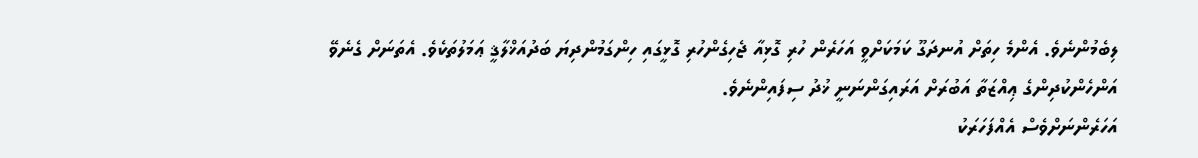ލިބެމުންނެވެ. އެންމެ ހިތަށް އުނދަގޫ ކަމަކަށްވީ އަހަރެން ހުރި ގޮޅިއާ ޖެހިގެންހުރި ގޮޅީގައި ހިންގަމުންދިޔަ ބަދުއަޚްލާޤީ ޢަމަލުތަކެވެ. އެތަނަށް ގެނެވޭ އަންހެންކުދިންގެ ޢިއްޒަތާ އަބުރަށް އަރައިގަންނަނީ ޚުދު ސިފައިންނެވެ.
އަހަރެންނަށްވެސް އެއްފަހަރަކު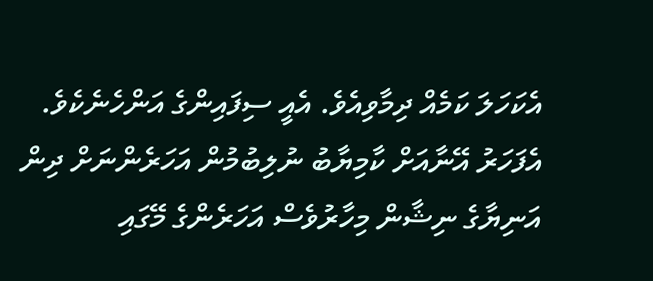އެކަހަލަ ކަމެއް ދިމާވިއެވެ. އެއީ ސިފައިންގެ އަންހެނެކެވެ. އެފަހަރު އޭނާއަށް ކާމިޔާބު ނުލިބުމުން އަހަރެންނަށް ދިން އަނިޔާގެ ނިޝާން މިހާރުވެސް އަހަރެންގެ މޭގައި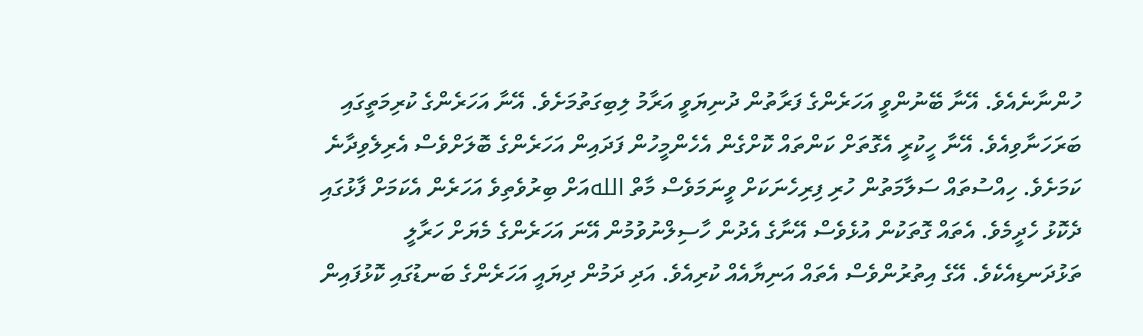ހުންނާނެއެވެ. އޭނާ ބޭނުންވީ އަހަރެންގެ ފަރާތުން ދުނިޔަވީ އަރާމު ލިބިގަތުމަށެވެ. އޭނާ އަހަރެންގެ ކުރިމަތީގައި ބަރަހަނާވިއެވެ. އޭނާ ހީކުރީ އެގޮތަށް ކަންތައް ކޮށްގެން އެހެންމީހުން ފަދައިން އަހަރެންގެ ބޮލަށްވެސް އެރިލެވިދާނެ ކަމަށެވެ. ހިއްސުތައް ސަލާމަތުން ހުރި ފިރިހެނަކަށް ވީނަމަވެސް މާތް اللهއަށް ބިރުވެތިވެ އަހަރެން އެކަމަށް ފާޅުގައި ދެކޮޅު ހެދީމެވެ. އެތައް ގޮތަކުން އުޅެވެސް އޭނާގެ އެދުން ހާސިލްނުވުމުން އޭނަ އަހަރެންގެ މެޔަށް ހަރާލީ ތަޅުދަނޑިއެކެވެ. އޭގެ އިތުރުންވެސް އެތައް އަނިޔާއެއް ކުރިއެވެ. އަދި ދަމުން ދިޔައީ އަހަރެންގެ ބަނޑުގައި ކޮޅުފައިން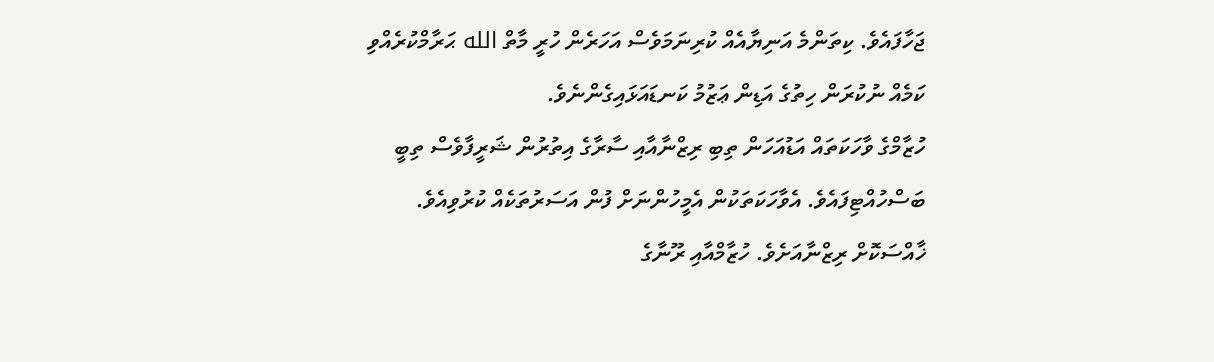ޖަހާފައެވެ. ކިތަންމެ އަނިޔާއެއް ކުރިނަމަވެސް އަހަރެން ހުރީ މާތް الله ޙަރާމްކުރެއްވި ކަމެއް ނުކުރަން ހިތުގެ އަޑިން ޢަޒުމު ކަނޑައަޅައިގެންނެވެ.
ހުޒާމްގެ ވާހަކަތައް އަޑުއަހަން ތިބި ރިޒްނާއާއި ސާރާގެ އިތުރުން ޝަރީފާވެސް ތިބީ ބަސްހުއްޓިފައެވެ. އެވާހަކަތަކުން އެމީހުންނަށް ފުން އަސަރުތަކެއް ކުރުވިއެވެ. ޚާއްސަކޮށް ރިޒްނާއަށެވެ. ހުޒާމްއާއި ރޫނާގެ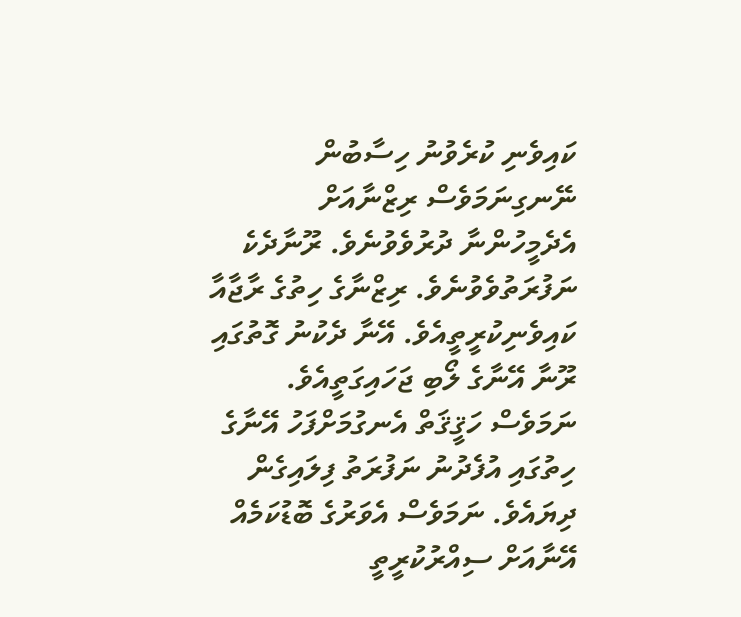ކައިވެނި ކުރެވުނު ހިސާބުން ނޭނގިނަމަވެސް ރިޒްނާއަށް އެދެމީހުންނާ ދުރުވެވުނެވެ. ރޫނާދެކެ ނަފުރަތުވެވުނެވެ. ރިޒްނާގެ ހިތުގެ ރާޖާއާ ކައިވެނިކުރީތީއެވެ. އޭނާ ދެކުނު ގޮތުގައި ރޫނާ އޭނާގެ ލޯބި ޖަހައިގަތީއެވެ. ނަމަވެސް ހަޤީޤަތް އެނގުމަށްފަހު އޭނާގެ ހިތުގައި އުފެދުނު ނަފުރަތު ފިލައިގެން ދިޔައެވެ. ނަމަވެސް އެވަރުގެ ބޮޑުކަމެއް އޭނާއަށް ސިއްރުކުރީތީ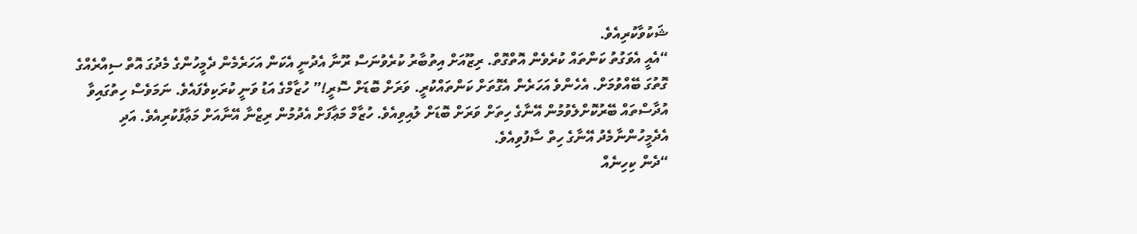ޝަކުވާކުރިއެވެ.
“އެއީ އެވަގުތު ކަންތައް ކުރެވެން އޮތްގޮތް. ރިޒޫއަށް އިތުބާރު ކުރެވުނަސް ރޫނާ އެދުނީ އެކަން އަހަރެމެން ދެމީހުންގެ މެދުގަ އޮތް ސިއްރެއްގެ ގޮތުގަ ބޭއްވުމަށް. އެހެންވެ އަހަރެން އެގޮތަށް ކަންތައްކުރީ. ވަރަށް ބޮޑަށް ސޮރީ!” ހުޒާމްގެ އަޑު ވަނީ ކުރަކިވެފައެވެ. ނަމަވެސް ހިތުގައިވާ އުދާސްތައް ބޭރުކޮށްލެވުމުން އޭނާގެ ހިތަށް ވަރަށް ބޮޑަށް ލުއިވިއެވެ. ހުޒާމް މަޢާފަށް އެދުމުން ރިޒްނާ އޭނާއަށް މަޢާފުކުރިއެވެ. އަދި އެދެމީހުންނާމެދު އޭނާގެ ހިތް ސާފުވިއެވެ.
“ދެން ކިހިނެއް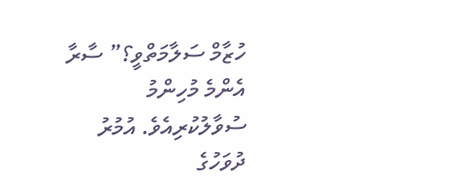ހުޒާމް ސަލާމަތްވީ؟” ސާރާ އެންމެ މުހިންމު ސުވާލުކުރިއެވެ. އުމުރު ދުވަހުގެ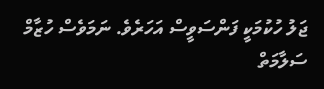ޖަލު ހުކުމަކީ ފަންސަވީސް އަހަރެވެ. ނަމަވެސް ހުޒާމް ސަލާމަތް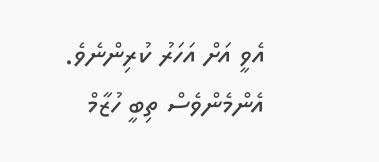އެވީ އަށް އަހަރު ކުރިންނެވެ. އެންމެންވެސް ތިބީ ހުޒާމް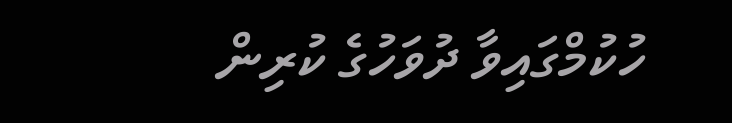ހުކުމްގައިވާ ދުވަހުގެ ކުރިން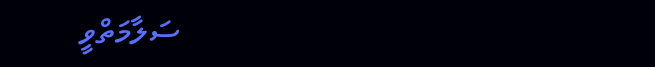ސަލާމަތްވީ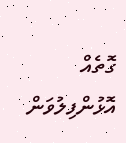ގޮތެއް އޮޅުންފިލުވަން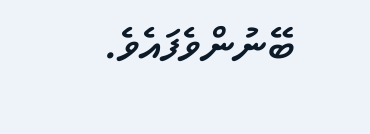ބޭނުންވެފައެވެ.